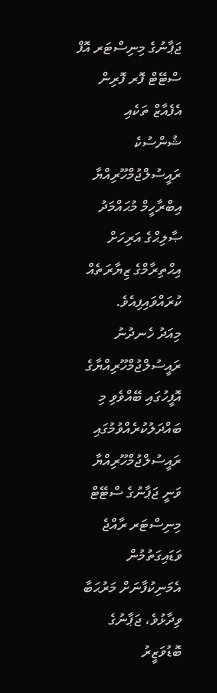ޖަޕާނުގެ މިނިސްޓަރ އޮފް ސްޓޭޓް ފޮރ ފޮރިން އެފެއާޒް ތަކެއި ޝުންސުކެ ރައީސުލްޖުމްހޫރިއްޔާ އިބްރާހީމް މުޙައްމަދު ޞާލިޙްގެ އަރިހަށް އިޙްތިރާމްގެ ޒިޔާރަތެއް ކުރައްވައިފިއެވެ.
މިއަދު ހެނދުނު ރައީސުލްޖުމްހޫރިއްޔާގެ އޮފީހުގައި ބޭއްވެވި މި ބައްދަލުކުރެއްވުމުގައި ރައީސުލްޖުމްހޫރިއްޔާ ވަނީ ޖަޕާނުގެ ސްޓޭޓް މިނިސްޓަރ ރާއްޖެ ވަޑައިގަތުމުން އެމަނިކުފާނަށް މަރުޙަބާ ވިދާޅުވެ، ޖަޕާނުގެ ބޮޑުވަޒީރު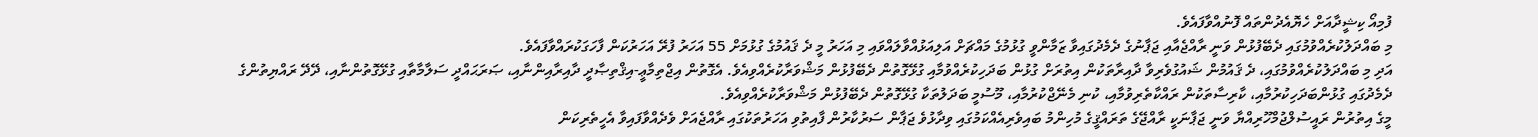ފުމިއޯ ކިޝީދާއަށް ހެޔޮއެދުންތައް ފޮނުއްވާފައެވެ.
މި ބައްދަލުކުރެއްވުމުގައި ދެބޭފުޅުން ވަނީ ރާއްޖެއާއި ޖަޕާނުގެ ދެމެދުގައިވާ ޒަމާންވީ ގުޅުމުގެ މައްޗަށް އަލިއަޅުއްވާލައްވައި މި އަހަރު މީ ދެ ޤައުމުގެ ގުޅުމަށް 55 އަހަރު ފުރޭ އަހަރުކަން ފާހަގަކުރައްވާފައެވެ.
އަދި މި ބައްދަލުކުރެއްވުމުގައި، ދެ ޤައުމުން ޝައުގުވެރިވާ ދާއިރާތަކުން އިތުރަށް ގުޅުން ބަދަހިކުރެއްވުމާއި ގުޅޭގޮތުން ދެބޭފުޅުން މަޝްވަރާކުރެއްވިއެވެ. އެގޮތުން އިޖްތިމާޢީ-އިޤްތިޞާދީ ދާއިރާއިންނާއި، ޞަރަޙައްދީ ސަލާމާތާއި ގުޅޭގޮތުންނާއި، ދޭދޭ ރައްޔިތުންގެ ދެމެދުގައި ގުޅުންބަދަހިކުރުމާއި، ކާރިސާތަކުން ރައްކާތެރިވުމާއި، ކުނި މެނޭޖްކުރުމާއި، މޫސުމީ ބަދަލުތަކާ ގުޅޭގޮތުން ދެބޭފުޅުން މަޝްވަރާކުރެއްވިއެވެ.
މީގެ އިތުރުން ރައީސުލްޖުމްހޫރިއްޔާ ވަނީ ޖަޕާނަކީ ރާއްޖޭގެ ތަރައްޤީގެ މުހިންމު ބައިވެރިއެއްކަމުގައި ވިދާޅުވެ ޖަޕާން ސަރުކާރުން ފާއިތުވި އަހަރުތަކުގައި ރާއްޖެއަށް ވެދެއްވާފައިވާ އެހީތެރިކަން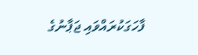ފާހަގަކުރައްވައި ޖަޕާނުގެ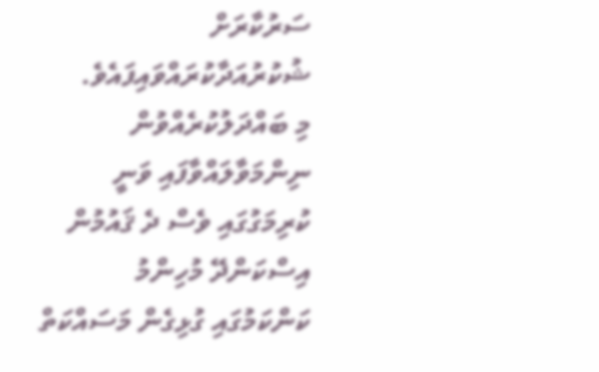ސަރުކާރަށް ޝުކުރުއަދާކުރައްވައިފައެވެ.
މި ބައްދަލުކުރެއްވުން ނިންމަވާލައްވާފައި ވަނީ ކުރިމަގުގައި ވެސް ދެ ޤައުމުން އިސްކަންދޭ މުހިންމު ކަންކަމުގައި ގުޅިގެން މަސައްކަތް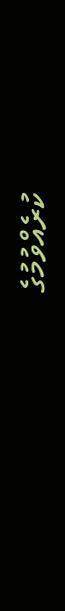ކުރެއްވުމުގެ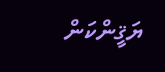ޔަޤީންކަން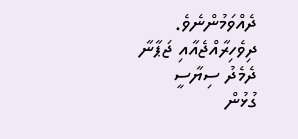ދެއްވަމުންނެވެ. ދިވެހިރާއްޖެއާއި ޖަޕާނާ ދެމެދު ސިޔާސީ ގުޅުން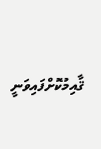ޤާއިމުކޮށްފައިވަނީ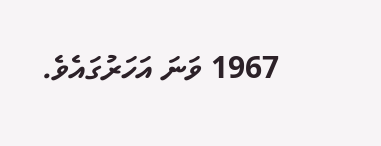1967 ވަނަ އަހަރުގައެވެ.